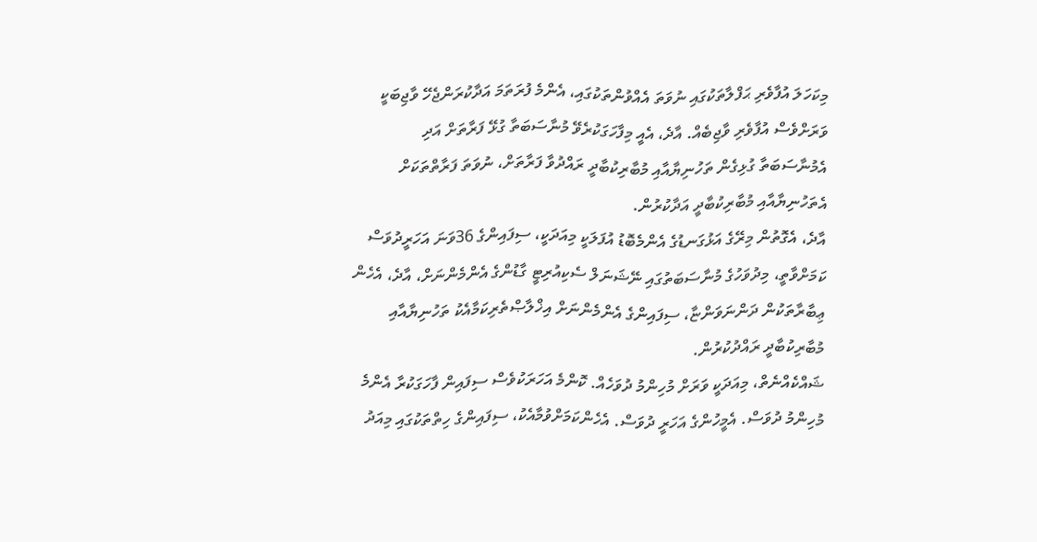މިކަހަލަ އުފާވެރި ޙަފްލާތަކުގައި ނުވަތަ އެއްވުންތަކުގައި، އެންމެ ފުރަތަމަ އަދާކުރަންޖެހޭ ވާޖިބަކީ ވަރަށްވެސް އުފާވެރި ވާޖިބެއް. އާދެ، އެއީ މިފާހަގަކުރެވޭ މުނާސަބަތާ ގުޅޭ ފަރާތަށް އަދި އެމުނާސަބަތާ ގުޅިގެން ތަހުނިޔާއާއި މުބާރިކުބާދީ ރައްދުވާ ފަރާތަށް، ނުވަތަ ފަރާތްތަކަށް އެތަހުނިޔާއާއި މުބާރިކުބާދީ އަދާކުރުން.
އާދެ، އެގޮތުން މިރޭގެ އަޅުގަނޑުގެ އެންމެބޮޑު އުފަލަކީ މިއަދަކީ، ސިފައިންގެ 36ވަނަ އަހަރީދުވަސް ކަމަށްވާތީ، މިދުވަހުގެ މުނާސަބަތުގައި ނޭޝަނަލް ސެކިއުރިޓީ ގާޑުންގެ އެންމެންނަށް، އާދެ، އެހެން ޢިބާރާތަކުން ދަންނަވަންޏާ، ސިފައިންގެ އެންމެންނަށް އިޚްލާޞްތެރިކަމާއެކު ތަހުނިޔާއާއި މުބާރިކުބާދީ ރައްދުކުރުން.
ޝައްކެއްނެތް، މިއަދަކީ ވަރަށް މުހިންމު ދުވަހެއް. ކޮންމެ އަހަރަކުވެސް ސިފައިން ފާހަގަކުރާ އެންމެ މުހިންމު ދުވަސް. އެމީހުންގެ އަހަރީ ދުވަސް. އެހެންކަމަށްވުމާއެކު، ސިފައިންގެ ހިތްތަކުގައި މިއަދު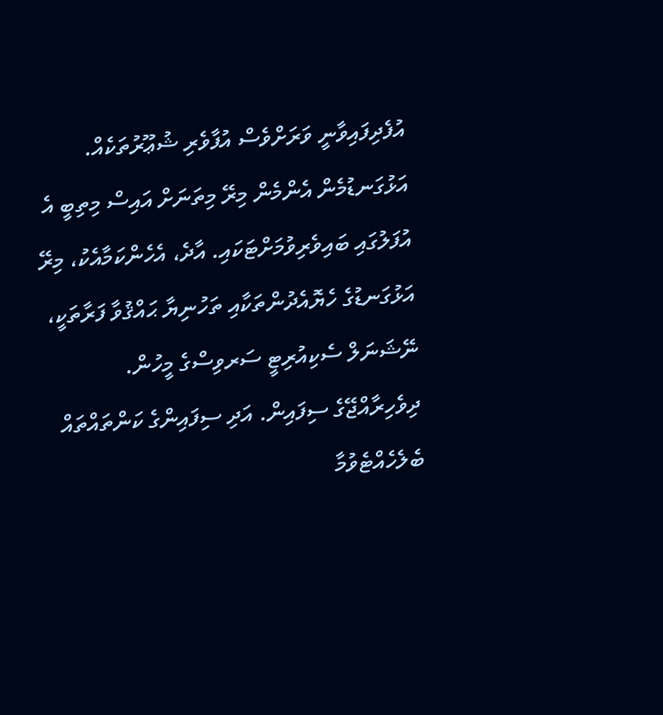އުފެދިފައިވާނީ ވަރަށްވެސް އުފާވެރި ޝުޢޫރުތަކެއް. އަޅުގަނޑުމެން އެންމެން މިރޭ މިތަނަށް އައިސް މިތިބީ އެ އުފަލުގައި ބައިވެރިވުމަށްޓަކައި. އާދެ، އެހެންކަމާއެކު، މިރޭ އަޅުގަނޑުގެ ހެޔޮއެދުންތަކާއި ތަހުނިޔާ ޙައްޤުވާ ފަރާތަކީ، ނޭޝަނަލް ސެކިއުރިޓީ ސަރވިސްގެ މީހުން. ދިވެހިރާއްޖޭގެ ސިފައިން. އަދި ސިފައިންގެ ކަންތައްތައް ބެލެހެއްޓެވުމާ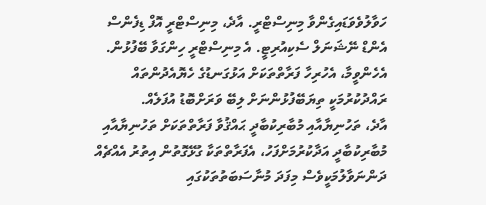ހަވާލުވެވަޑައިގެންވާ މިނިސްޓްރީ. އާދެ، މިނިސްޓްރީ އޮފް ޑިފެންސް އެންޑް ނޭޝަނަލް ސެކިއުރިޓީ. އެ މިނިސްޓްރީ ހިންގަވާ ބޭފުޅުން. އެހެންވީމާ، އެހުރިހާ ފަރާތްތަކަށް އަޅުގަނޑުގެ ހެޔޮއެދުންތައް ރައްދުކުރުމަކީ ތިޔަބޭފުޅުންނަށް ލިބޭ ވަރަށްބޮޑު އުފަލެއް.
އާދެ، ތަހުނިޔާއާއި މުބާރިކުބާދީ ޙައްޤުވާ ފަރާތްތަކަށް ތަހުނިޔާއާއި މުބާރިކުބާދީ އަދާކުރުމަށްފަހު، އެފަރާތްތަކާ ގުޅޭގޮތުން އިތުރު އެއްޗެއް ދަންނަވާލުމަކީވެސް މިފަދަ މުނާސަބަތުތަކުގައި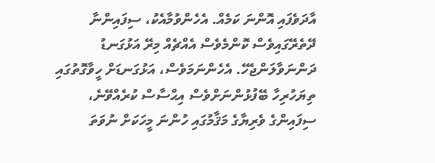އާދަވެފައި އޮންނަ ކަމެއް. އެހެންވުމާއެކު، ސިފައިންނާ ދޭތެރޭގައިވެސް ކޮންމެވެސް އެއްޗެއް މިރޭ އަޅުގަނޑު ދަންނަވާލަންޖެހޭ. އެހެންނަމަވެސް، އަޅުގަނޑަށް ހީވާގޮތުގައި ތިޔަހުރިހާ ބޭފުޅުންނަށްވެސް އިޙްސާސް ކުރެއްވޭނެ، ސިފައިންގެ ވެރިޔާގެ މަޤާމުގައި ހުންނަ މީހަކަށް ނުވަތަ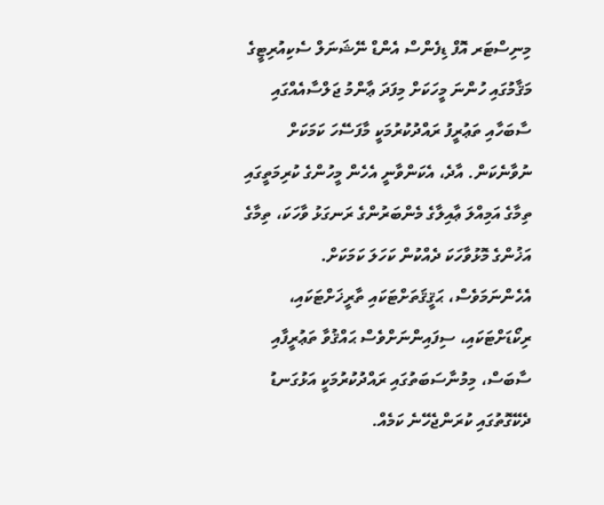މިނިސްޓަރ އޮފް ޑިފެންސް އެންޑް ނޭޝަނަލް ސެކިއުރިޓީގެ މަޤާމުގައި ހުންނަ މީހަކަށް މިފަދަ ޢާންމު ޖަލްސާއެއްގައި ސާބަހާއި ތަޢުރީފު ރައްދުކުރުމަކީ މާފަސޭހަ ކަމަކަށް ނުވާނެކަން. އާދެ، އެކަންވާނީ އެހެން މީހުންގެ ކުރިމަތީގައި ތިމާގެ އަމިއްލަ ޢާއިލާގެ މެންބަރުންގެ ރަނގަޅު ވާހަކަ، ތިމާގެ އަޚުންގެ މޮޅުވާހަކަ ދެއްކުން ކަހަލަ ކަމަކަށް. އެހެންނަމަވެސް، ޙަޤީޤަތަށްޓަކައި ތާރީޚަށްޓަކައި، ރިކޯޑަށްޓަކައި، ސިފައިންނަށްވެސް ޙައްޤުވާ ތަޢުރީފާއި ސާބަސް، މިމުނާސަބަތުގައި ރައްދުކުރުމަކީ އަޅުގަނޑު ދެކޭގޮތުގައި ކުރަންޖެހޭނެ ކަމެއް.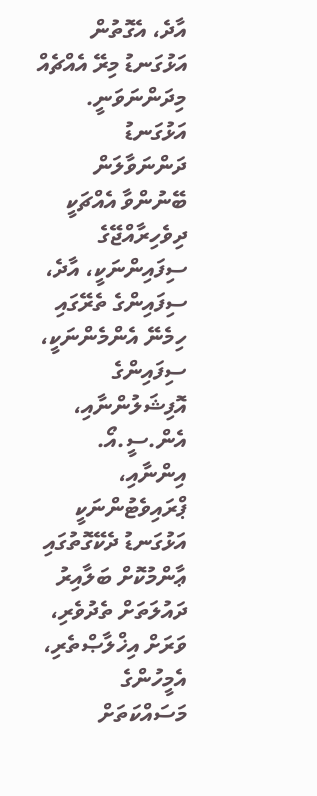އާދެ، އެގޮތުން އަޅުގަނޑު މިރޭ އެއްޗެއް މިދަންނަވަނީ. އަޅުގަނޑު ދަންނަވާލަން ބޭނުންވާ އެއްޗަކީ ދިވެހިރާއްޖޭގެ ސިފައިންނަކީ، އާދެ، ސިފައިންގެ ތެރޭގައި ހިމެނޭ އެންމެންނަކީ، ސިފައިންގެ އޮފިޝަލުންނާއި، އެން.ސީ.އޯ. އިންނާއި، ޕްރައިވެޓުންނަކީ އަޅުގަނޑު ދެކޭގޮތުގައި ޢާންމުކޮށް ބަލާއިރު ދައުލަތަށް ތެދުވެރި، ވަރަށް އިޚްލާޞްތެރި، އެމީހުންގެ މަސައްކަތަށް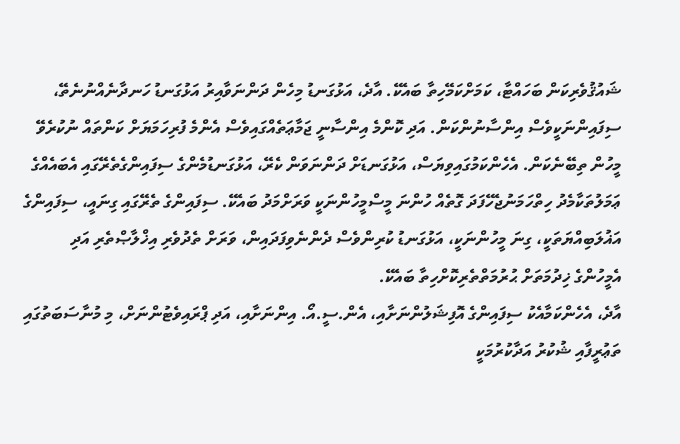ޝައުޤުވެރިކަން ބަހައްޓާ، ކަމަށްކަމޭހިތާ ބައެކޭ. އާދެ، އަޅުގަނޑު މިހެން ދަންނަވާއިރު އަޅުގަނޑު ހަނދާނެއްނުނެތޭ، ސިފައިންނަކީވެސް އިންސާނުންކަން. އަދި ކޮންމެ އިންސާނީ ޖަމާޢަތެއްގައިވެސް އެންމެ ފުރިހަމަޔަށް ކަންތައް ނުކުރެވޭ މީހުން ތިބޭނެކަން. އެހެންކަމުގައިވިޔަސް، އަޅުގަނޑަށް ދަންނަވަން ކެރޭ، އަޅުގަނޑުމެންގެ ސިފައިންގެތެރޭގައި އެބައެއްގެ ޢަމަލުތަކާމެދު ހިތްހަމަނުޖެހޭފަދަ ގޮތެއް ހުންނަ މީސްމީހުންނަކީ ވަރަށްމަދު ބައެކޭ. ސިފައިންގެ ތެރޭގައި ގިނައީ، ސިފައިންގެ އަޣުލަބިއްޔަތަކީ، ގިނަ މީހުންނަކީ، އަޅުގަނޑު ކުރިންވެސް ދެންނެވިފަދައިން، ވަރަށް ތެދުވެރި އިޚްލާޞްތެރި އަދި އެމީހުންގެ ޚިދުމަތަށް ޙުރުމަތްތެރިކޮށްހިތާ ބައެކޭ.
އާދެ، އެހެންކަމާއެކު ސިފައިންގެ އޮފިޝަލުންނަށާއި، އެން.ސީ.އޯ. އިންނަށާއި، އަދި ޕްރައިވެޓުންނަށް، މި މުނާސަބަތުގައި ތަޢުރީފާއި ޝުކުރު އަދާކުރުމަކީ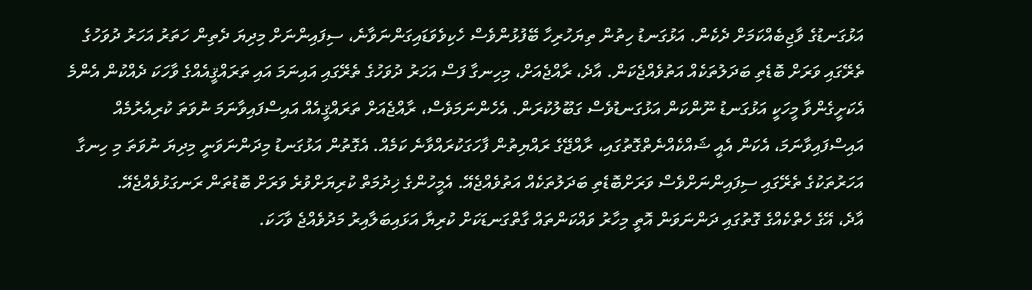އަޅުގަނޑުގެ ވާޖިބެއްކަމަށް ދެކެން. އަޅުގަނޑު ހިތުން ތިޔަހުރިހާ ބޭފުޅުންވެސް ހެކިވެވަޑައިގަންނަވާނެ، ސިފައިންނަށް މިދިޔަ ދެތިން ހަތަރު އަހަރު ދުވަހުގެ ތެރޭގައި ވަރަށް ބޮޑެތި ބަދަލުތަކެއް އަތުވެއްޖެކަން. އާދެ، ރާއްޖެއަށް، މިހިނގާ ފަސް އަހަރު ދުވަހުގެ ތެރޭގައި އައިނަމަ އައި ތަރައްޤީއެއްގެ ވާހަކަ ދެއްކުން އެންމެ އެކަށީގެންވާ މީހަކީ އަޅުގަނޑު ނޫންކަން އަޅުގަނޑުވެސް ގަބޫލުކުރަން. އެހެންނަމަވެސް، ރާއްޖެއަށް ތަރައްޤީއެއް އައިސްފައިވާނަމަ ނުވަތަ ކުރިއެރުމެއް އައިސްފައިވާނަމަ، އެކަން އެއީ ޝައްކެއްނެތްގޮތުގައި، ރާއްޖޭގެ ރައްޔިތުން ފާހަގަކުރައްވާނެ ކަމެއް. އެގޮތުން އަޅުގަނޑު މިދަންނަވަނީ މިދިޔަ ނުވަތަ މި ހިނގާ އަހަރުތަކުގެ ތެރޭގައި ސިފައިންނަށްވެސް ވަރަށްބޮޑެތި ބަދަލުތަކެއް އަތުވެއްޖެއޭ. އެމީހުންގެ ޚިދުމަތް ކުރިޔަށްވުރެ ވަރަށް ބޮޑުތަން ރަނގަޅުވެއްޖެއޭ.
އާދެ، އޭގެ ހެތްކެއްގެ ގޮތުގައި ދަންނަވަން އޮތީ މިހާރު ވައްކަންތައް ގާތްގަނޑަކަށް ކުރިޔާ އަޅައިބަލާއިރު މަދުވެއްޖެ ވާހަކަ.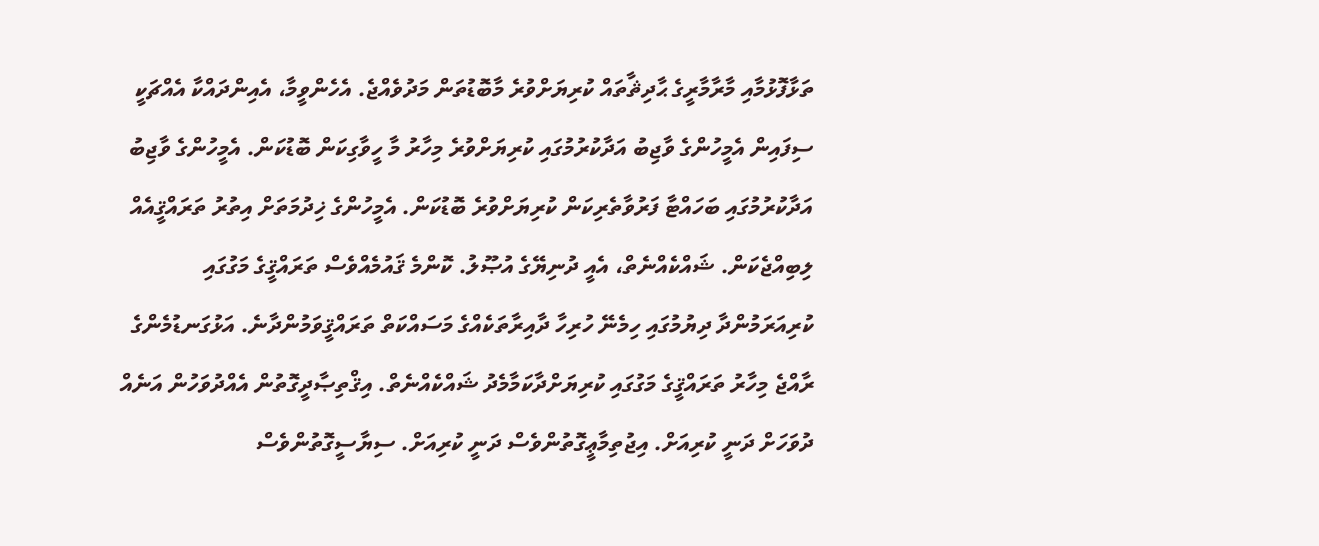ތަޅާފޮޅުމާއި މާރާމާރީގެ ޙާދިޘާތައް ކުރިޔަށްވުރެ މާބޮޑުތަން މަދުވެއްޖެ. އެހެންވީމާ، އެއިންދައްކާ އެއްޗަކީ ސިފައިން އެމީހުންގެ ވާޖިބު އަދާކުރުމުގައި ކުރިޔަށްވުރެ މިހާރު މާ ހީވާގިކަން ބޮޑުކަން. އެމީހުންގެ ވާޖިބު އަދާކުރުމުގައި ބަހައްޓާ ފަރުވާތެރިކަން ކުރިޔަށްވުރެ ބޮޑުކަން. އެމީހުންގެ ޚިދުމަތަށް އިތުރު ތަރައްޤީއެއް ލިބިއްޖެކަން. ޝައްކެއްނެތް، އެއީ ދުނިޔޭގެ އުޞޫލު. ކޮންމެ ޤައުމެއްވެސް ތަރައްޤީގެ މަގުގައި ކުރިއަރަމުންދާ ދިޔުމުގައި ހިމެނޭ ހުރިހާ ދާއިރާތަކެއްގެ މަސައްކަތް ތަރައްޤީވަމުންދާނެ. އަޅުގަނޑުމެންގެ ރާއްޖެ މިހާރު ތަރައްޤީގެ މަގުގައި ކުރިޔަށްދާކަމާމެދު ޝައްކެއްނެތް. އިޤްތިޞާދީގޮތުން އެއްދުވަހުން އަނެއް ދުވަހަށް ދަނީ ކުރިއަށް. އިޖުތިމާޢީގޮތުންވެސް ދަނީ ކުރިއަށް. ސިޔާސީގޮތުންވެސް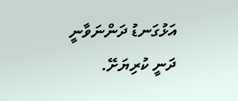އަޅުގަނޑު ދަންނަވާނީ ދަނީ ކުރިޔަށޭ.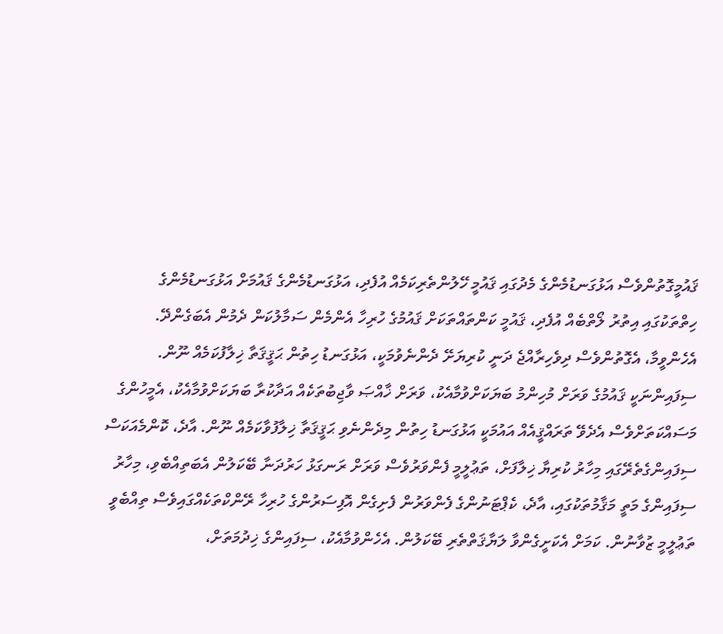ޤައުމީގޮތުންވެސް އަޅުގަނޑުމެންގެ މެދުގައި ޤައުމީ ހޭލުންތެރިކަމެއް އުފެދި، އަޅުގަނޑުމެންގެ ޤައުމަށް އަޅުގަނޑުމެންގެ ހިތްތަކުގައި އިތުރު ލޯތްބެއް އުފެދި، ޤައުމީ ކަންތައްތަކަށް ޤައުމުގެ ހުރިހާ އެންމެން ސަމާލުކަން ދެމުން އެބަގެންދޭ. އެހެންވީމާ، އެގޮތުންވެސް ދިވެހިރާއްޖެ ދަނީ ކުރިޔަށޭ ދެންނެވުމަކީ، އަޅުގަނޑު ހިތުން ޙަޤީޤަތާ ޚިލާފުކަމެއް ނޫން.
ސިފައިންނަކީ ޤައުމުގެ ވަރަށް މުހިންމު ބަޔަކަށްވުމާއެކު، ވަރަށް ޚާއްޞަ ވާޖިބުތަކެއް އަދާކުރާ ބަޔަކަށްވުމާއެކު، އެމީހުންގެ މަސައްކަތަށްވެސް އެދެވޭ ތަރައްޤީއެއް އައުމަކީ އަޅުގަނޑު ހިތުން މިދެންނެވި ޙަޤީޤަތާ ޚިލާފުވާކަމެއް ނޫން. އާދެ، ކޮންމެއަކަސް ސިފައިންގެތެރޭގައި މިހާރު ކުރިޔާ ޚިލާފަށް، ތަޢުލީމީ ފެންވަރުވެސް ވަރަށް ރަނގަޅު ހަރުދަނާ ބޭކަލުން އެބަތިއްބެވި، މިހާރު ސިފައިންގެ މަތީ މަޤާމުތަކުގައި، އާދެ، ކެޕްޓަނުންގެ ފެންވަރުން ފެށިގެން އޮފިސަރުންގެ ހުރިހާ ރޭންކްތަކެއްގައިވެސް ތިއްބެވީ ތަޢުލީމީ ޒުވާނުން. ކަމަށް އެކަށީގެންވާ ލަޔާޤަތްތެރި ބޭކަލުން. އެހެންވުމާއެކު، ސިފައިންގެ ޚިދުމަތަށް،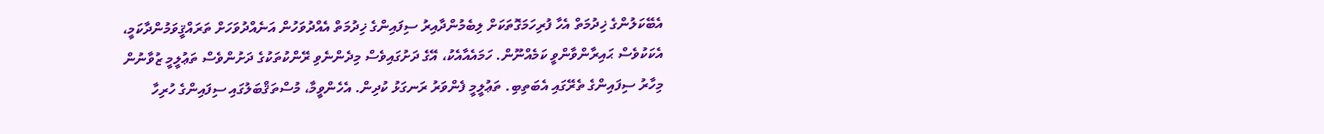އެބޭކަލުންގެ ޚިދުމަތް އެހާ ފުރިހަމަގޮތަކަށް ލިބެމުންދާއިރު ސިފައިންގެ ޚިދުމަތް އެއްދުވަހުން އަނެއްދުވަހަށް ތަރައްޤީވަމުންދާކަމީ، އެކަކުވެސް ޙައިރާންވާންވީ ކަމެއްނޫން. ހަމައެއާއެކު، އޭގެ ދަށުގައިވެސް މިދެންނެވި ރޭންކުތަކުގެ ދަށުންވެސް ތަޢުލީމީ ޒުވާނުން މިހާރު ސިފައިންގެ ތެރޭގައި އެބަތިބި. ތަޢުލީމީ ފެންވަރު ރަނގަޅު ކުދިން. އެހެންވީމާ، މުސްތަޤްބަލުގައި ސިފައިންގެ ހުރިހާ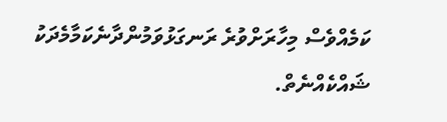ކަމެއްވެސް މިހާރަށްވުރެ ރަނގަޅުވަމުންދާނެކަމާމެދަކު ޝައްކެއްނެތް.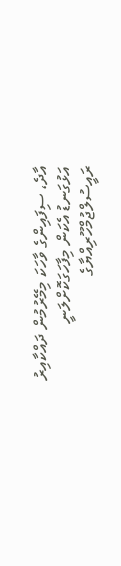އާދެ، ސިފައިންގެ ވާހަކަ މިމޭރުމުން ދައްކާއިރު އަޅުގަނޑު އެކަން މިފާހަގަކޮށްލަނީ ރައީސުލްޖުމްހޫރިއްޔާގެ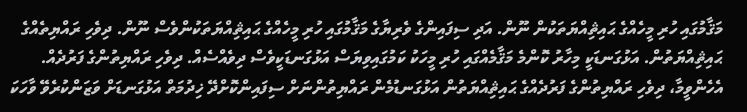މަޤާމުގައި ހުރި މީހެއްގެ ޙައިޘިއްޔަތަކުން ނޫން. އަދި ސިފައިންގެ ވެރިޔާގެ މަޤާމުގައި ހުރި މީހެއްގެ ޙައިޘިއްޔަތަކުންވެސް ނޫން. ދިވެހި ރައްޔިތެއްގެ ޙައިޘިއްޔަތުން. އަޅުގަނޑަކީ މިހާރު ކޮންމެ މަޤާމެއްގައި ހުރި މީހަކު ކަމުގައިވިޔަސް އަޅުގަނޑަކީވެސް ދިވެއްސެއް. ދިވެހި ރައްޔިތުންގެ ފަރުދެއް. އެހެންވީމާ، ދިވެހި ރައްޔިތުންގެ ފަރުދެއްގެ ޙައިޘިއްޔަތުން އަޅުގަނޑުމެން ރައްޔިތުންނަށް ސިފައިންކޮށްދޭ ޚިދުމަތް އަޅުގަނޑަށް ވަޒަންކުރެވޭ ވާހަކަ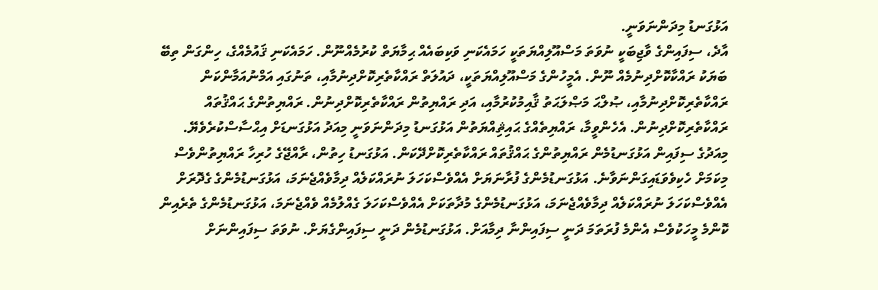އަޅުގަނޑު މިދަންނަވަނީ.
އާދެ، ސިފައިންގެ ވާޖިބަކީ ނުވަތަ މަސްއޫލިއްޔަތަކީ ހަމައެކަނި ވަކިބައެއް ޙިމާޔަތް ކުރުމެއްނޫން. ހަމައެކަނި ޤައުމެއްގެ، ހިންގަން ތިބޭ ބަޔަކު ރައްކާކޮށްދިނުމެއް ނޫން. އެމީހުންގެ މަސްއޫލިއްޔަތަކީ، ދައުލަތް ރައްކާތެރިކޮށްދިނުމާއި، ތަނުގައި އަމްނުއަމާންކަން ރައްކާތެރިކޮށްދިނުމާއި، ޞުލްޙަ މަޞްލަޙަތު ޤާއިމުކުރުމާއި، އަދި ރައްޔިތުން ރައްކާތެރިކޮށްދިނުން. ރައްޔިތުންގެ ޙައްޤުތައް ރައްކާތެރިކޮށްދިނުން. އެހެންވީމާ، ރައްޔިތެއްގެ ޙައިޘިއްޔަތުން އަޅުގަނޑު މިދަންނަވަނީ މިއަދު އަޅުގަނޑަށް އިޙްސާސްކުރެވެޔޭ. މިއަދުގެ ސިފައިން އަޅުގަނޑުމެން ރައްޔިތުންގެ ޙައްޤުތައް ރައްކާތެރިކޮށްދޭކަން. އަޅުގަނޑު ހިތުން، ރާއްޖޭގެ ހުރިހާ ރައްޔިތުންވެސް މިކަމަށް ހެކިވެވަޑައިގަންނަވާނެ. އަޅުގަނޑުމެންގެ ފުރާނަޔަށް އެއްވެސްކަހަލަ ނުރައްކަލެއް ދިމާވެއްޖެނަމަ، އަޅުގަނޑުމެންގެ ގެދޮރަށް އެއްވެސްކަހަލަ ނުރައްކަލެއް ދިމާވެއްޖެނަމަ، އަޅުގަނޑުމެންގެ މުދާތަކަށް އެއްވެސްކަހަލަ ގެއްލުމެއް ވެއްޖެނަމަ، އަޅުގަނޑުމެންގެ ތެރެއިން ކޮންމެ މީހަކުވެސް އެންމެ ފުރަތަމަ ދަނީ ސިފައިންނާ ދިމާއަށް. އަޅުގަނޑުމެން ދަނީ ސިފައިންގެޔަށް. ނުވަތަ ސިފައިންނަށް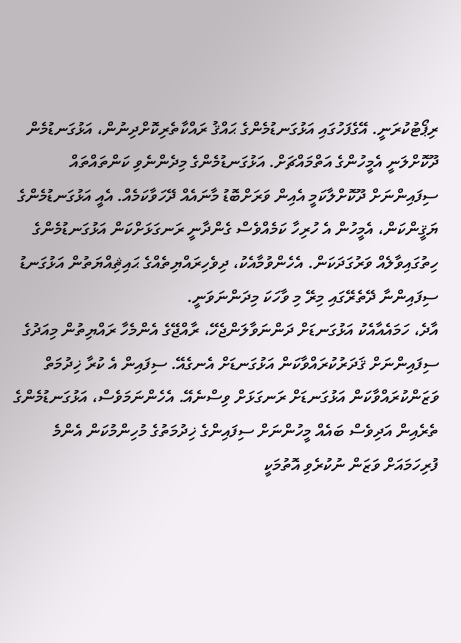ރިޕޯޓުކުރަނީ. އޭގެފަހުގައި އަޅުގަނޑުމެންގެ ޙައްޤު ރައްކާތެރިކޮށްދިނުން، އަޅުގަނޑުމެން ދޫކޮށްލަނީ އެމީހުންގެ އަތްމައްޗަށް. އަޅުގަނޑުމެންގެ މިދެންނެވި ކަންތައްތައް ސިފައިންނަށް ދޫކޮށްލާކަމީ އެއިން ވަރަށްބޮޑު މާނައެއް ދޭހަވާކަމެއް. އެއީ އަޅުގަނޑުމެންގެ ޔަޤީންކަން، އެމީހުން އެ ހުރިހާ ކަމެއްވެސް ގެންދާނީ ރަނގަޅަށްކަން އަޅުގަނޑުމެންގެ ހިތުގައިވާލެއް ވަރުގަދަކަން. އެހެންވުމާއެކު، ދިވެހިރައްޔިތެއްގެ ޙައިޘިއްޔަތުން އަޅުގަނޑު ސިފައިންނާ ދޭތެރޭގައި މިރޭ މި ވާހަކަ މިދަންނަވަނީ.
އާދެ، ހަމައެއާއެކު އަޅުގަނޑަށް ދަންނަވާލަންޖެހޭ، ރާއްޖޭގެ އެންމެހާ ރައްޔިތުން މިއަދުގެ ސިފައިންނަށް ޤަދަރުކުރައްވާކަން އަޅުގަނޑަށް އެނގެއޭ. ސިފައިން އެ ކުރާ ޚިދުމަތް ވަޒަންކުރައްވާކަން އަޅުގަނޑަށް ރަނގަޅަށް ވިސްނެއޭ. އެހެންނަމަވެސް، އަޅުގަނޑުމެންގެ ތެރެއިން އަދިވެސް ބައެއް މީހުންނަށް ސިފައިންގެ ޚިދުމަތުގެ މުހިންމުކަން އެންމެ ފުރިހަމައަށް ވަޒަން ނުކުރެވި އޮތުމަކީ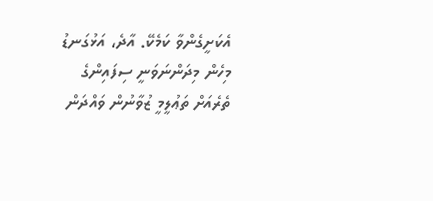އެކަށީގެންވާ ކަމެކޭ. އާދެ، އަޅުގަނޑު މިހެން މިދަންނަވަނީ ސިފައިންގެ ތެރެއަށް ތަޢުލީމީ ޒުވާނުން ވައްދަން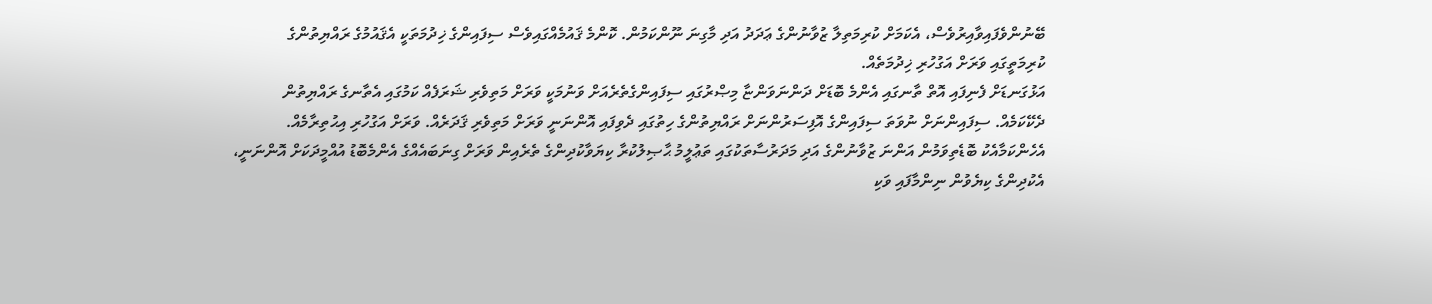ބޭނުންވެފައިވާއިރުވެސް، އެކަމަށް ކުރިމަތިލާ ޒުވާނުންގެ ޢަދަދު އަދި މާގިނަ ނޫންކަމުން. ކޮންމެ ޤައުމެއްގައިވެސް ސިފައިންގެ ޚިދުމަތަކީ އެޤައުމުގެ ރައްޔިތުންގެ ކުރިމަތީގައި ވަރަށް އަގުހުރި ޚިދުމަތެއް.
އަޅުގަނޑަށް ފެނިފައި އޮތް ތާނގައި އެންމެ ބޮޑަށް ދަންނަވަންޏާ މިޞްރުގައި ސިފައިންގެތެރެއަށް ވަނުމަކީ ވަރަށް މަތިވެރި ޝަރަފެއް ކަމުގައި އެތާނގެ ރައްޔިތުން ދެކޭކަމެއް. ސިފައިންނަށް ނުވަތަ ސިފައިންގެ އޮފިސަރުންނަށް ރައްޔިތުންގެ ހިތުގައި ދެވިފައި އޮންނަނީ ވަރަށް މަތިވެރި ޤަދަރެއް. ވަރަށް އަގުހުރި އިޙުތިރާމެއް. އެހެންކަމާއެކު ބޮޑެތިވަމުން އަންނަ ޒުވާނުންގެ އަދި މަދަރުސާތަކުގައި ތަޢުލީމު ޙާޞިލުކުރާ ކިޔަވާކުދިންގެ ތެރެއިން ވަރަށް ގިނަބައެއްގެ އެންމެބޮޑު އުއްމީދަކަށް އޮންނަނީ، އެކުދިންގެ ކިޔެވުން ނިންމާފައި ވަކި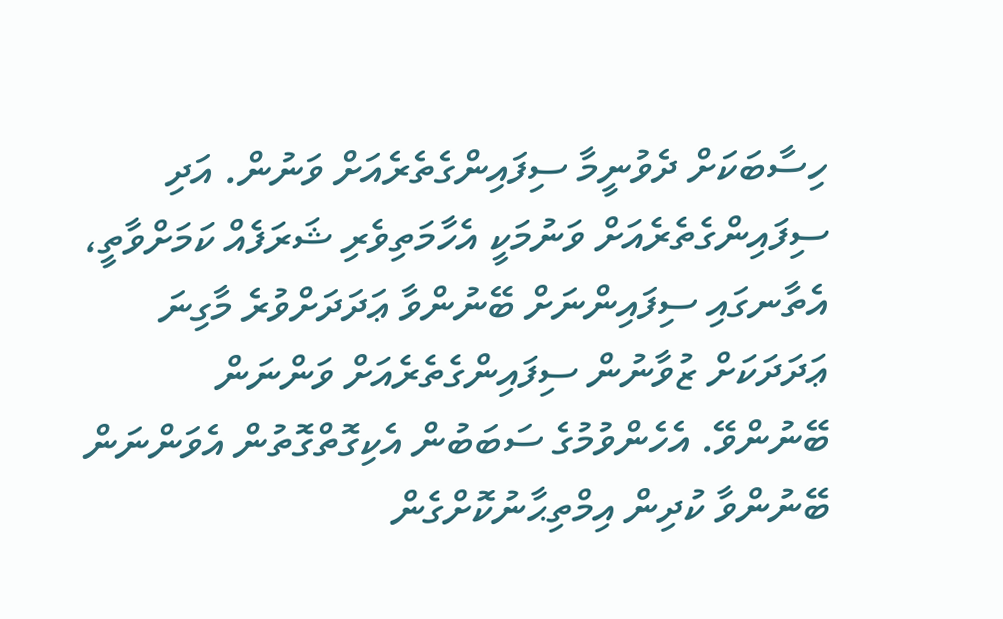ހިސާބަކަށް ދެވުނީމާ ސިފައިންގެތެރެއަށް ވަނުން. އަދި ސިފައިންގެތެރެއަށް ވަނުމަކީ އެހާމަތިވެރި ޝަރަފެއް ކަމަށްވާތީ، އެތާނގައި ސިފައިންނަށް ބޭނުންވާ ޢަދަދަށްވުރެ މާގިނަ ޢަދަދަކަށް ޒުވާނުން ސިފައިންގެތެރެއަށް ވަންނަން ބޭނުންވޭ. އެހެންވުމުގެ ސަބަބުން އެކިގޮތްގޮތުން އެވަންނަން ބޭނުންވާ ކުދިން އިމްތިޙާނުކޮށްގެން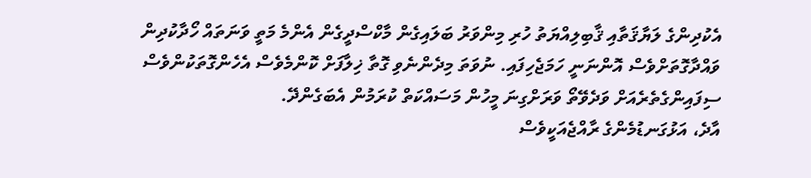އެކުދިންގެ ލަޔާޤަތާއި ޤާބިލިއްޔަތު ހުރި މިންވަރު ބަލައިގެން މާކްސްދީގެން އެންމެ މަތީ ވަނަތައް ހޯދާކުދިން ވައްދާގޮތަށްވެސް އޮންނަނީ ހަމަޖެހިފައި. ނުވަތަ މިދެންނެވި ގޮތާ ޚިލާފަށް ކޮންމެވެސް އެހެންގޮތަކުންވެސް ސިފައިންގެތެރެއަށް ވަދެވޭތޯ ވަރަށްގިނަ މީހުން މަސައްކަތް ކުރަމުން އެބަގެންދޭ.
އާދެ، އަޅުގަނޑުމެންގެ ރާއްޖެއަކީވެސް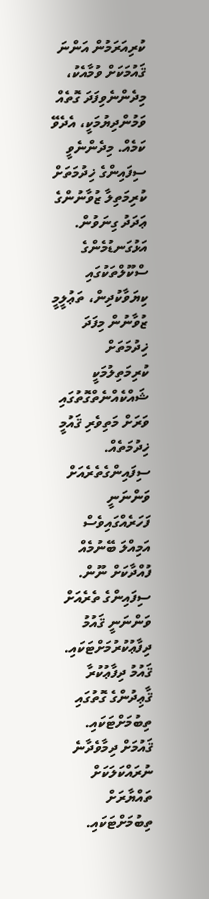ކުރިއަރަމުން އަންނަ ޤައުމަކަށް ވުމާއެކު، މިދެންނެވިފަދަ ގޮތެއް ވަމުންދިޔުމަކީ، އެދެވޭ ކަމެއް. މިދެންނެވީ ސިފައިންގެ ޚިދުމަތަށް ކުރިމަތިލާ ޒުވާނުންގެ ޢަދަދު ގިނަވުން. އަޅުގަނޑުމެންގެ ސްކޫލްތަކުގައި ކިޔަވާކުދިން، ތަޢުލީމީ ޒުވާނުން މިފަދަ ޚިދުމަތަށް ކުރިމަތިލުމަކީ ޝައްކެއްނެތްގޮތުގައި ވަރަށް މަތިވެރި ޤައުމީ ޚިދުމަތެއް. ސިފައިންގެތެރެއަށް ވަންނަނީ ފަހަރެއްގައިވެސް އަމިއްލަ ބޭނުމެއް ފުއްދާކަށް ނޫން. ސިފައިންގެ ތެރެއަށް ވަންނަނީ ޤައުމު ދިފާޢުކުރުމަށްޓަކައި. ޤައުމު ދިފާޢުކުރާ ޤާޢިދުންގެ ގޮތުގައި ތިބުމަށްޓަކައި. ޤައުމަށް ދިމާވެދާނެ ނުރައްކަލަކަށް ތައްޔާރަށް ތިބުމަށްޓަކައި.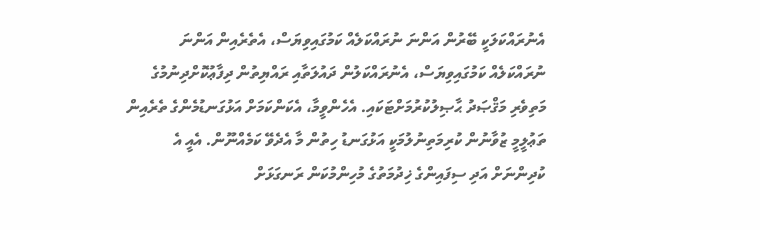އެނުރައްކަލަކީ ބޭރުން އަންނަ ނުރައްކަލެއް ކަމުގައިވިޔަސް، އެތެރެއިން އަންނަ ނުރައްކަލެއް ކަމުގައިވިޔަސް، އެނުރައްކަލުން ދައުލަތާއި ރައްޔިތުން ދިފާޢުކޮށްދިނުމުގެ މަތިވެރި މަޤްޞަދު ޙާޞިލުކުރުމަށްޓަކައި. އެހެންވީމާ، އެކަންކަމަށް އަޅުގަނޑުމެންގެ ތެރެއިން ތަޢުލީމީ ޒުވާނުން ކުރިމަތިނުލުމަކީ އަޅުގަނޑު ހިތުން މާ އެދެވޭ ކަމެއްނޫން. އެއީ އެ ކުދިންނަށް އަދި ސިފައިންގެ ޚިދުމަތުގެ މުހިންމުކަން ރަނގަޅަށް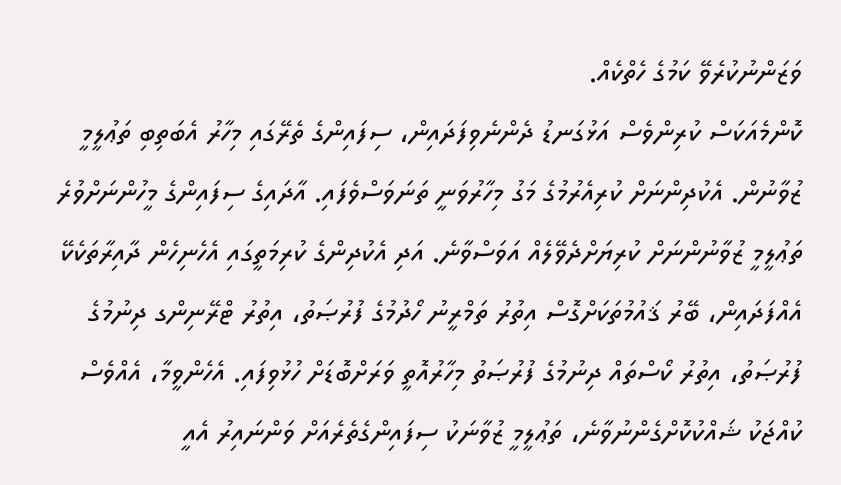ވަޒަންނުކުރެވޭ ކަމުގެ ހެތްކެއް.
ކޮންމެއަކަސް ކުރިންވެސް އަޅުގަނޑު ދެންނެވިފަދައިން، ސިފައިންގެ ތެރޭގައި މިހާރު އެބަތިބި ތަޢުލީމީ ޒުވާނުން. އެކުދިންނަށް ކުރިއެރުމުގެ މަގު މިހާރުވަނީ ތަނަވަސްވެފައި. އާދައިގެ ސިފައިންގެ މީހުންނަށްވުރެ ތަޢުލީމީ ޒުވާނުންނަށް ކުރިޔަށްދެވޭލެއް އަވަސްވާނެ. އަދި އެކުދިންގެ ކުރިމަތީގައި އެހެނިހެން ދާއިރާތަކެކޭ އެއްފަދައިން، ބޭރު ޤައުމުތަކަށްގޮސް އިތުރު ތަމްރީނު ހޯދުމުގެ ފުރުޞަތު، އިތުރު ޓްރޭނިންގ ދިނުމުގެ ފުރުޞަތު، އިތުރު ކޯސްތައް ދިނުމުގެ ފުރުޞަތު މިހާރުއޮތީ ވަރަށްބޮޑަށް ހުޅުވިފައި. އެހެންވީމާ، އެއްވެސް ކުއްޖަކު ޝައްކުކޮށްގެންނުވާނެ، ތަޢުލީމީ ޒުވާނަކު ސިފައިންގެތެރެއަށް ވަންނައިރު އެއީ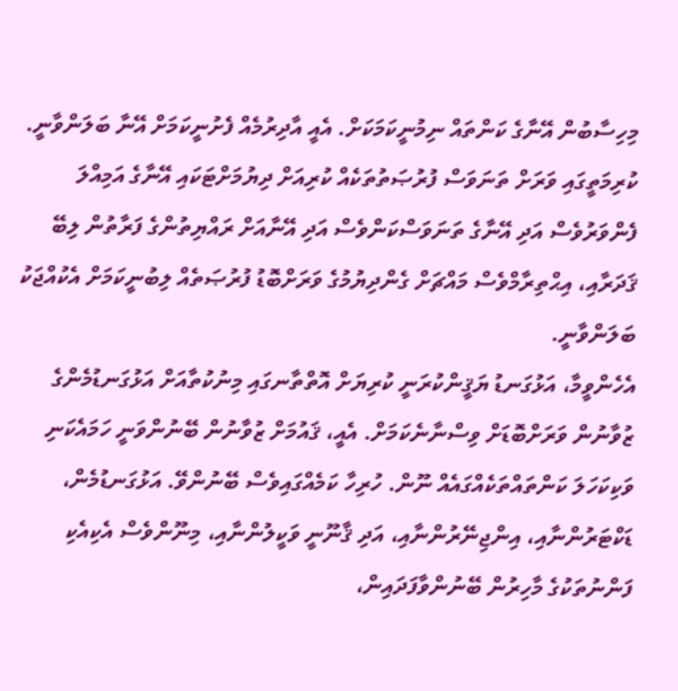މިހިސާބުން އޭނާގެ ކަންތައް ނިމުނީކަމަކަށް. އެއީ އާދިރުމެއް ފެށުނީކަމަށް އޭނާ ބަލަންވާނީ. ކުރިމަތީގައި ވަރަށް ތަނަވަސް ފުރުޞަތުތަކެއް ކުރިއަށް ދިޔުމަށްޓަކައި އޭނާގެ އަމިއްލަ ފެންވަރުވެސް އަދި އޭނާގެ ތަނަވަސްކަންވެސް އަދި އޭނާއަށް ރައްޔިތުންގެ ފަރާތުން ލިބޭ ޤަދަރާއި، އިޙްތިރާމްވެސް މައްޗަށް ގެންދިޔުމުގެ ވަރަށްބޮޑު ފުރުޞަތެއް ލިބުނީކަމަށް އެކުއްޖަކު ބަލަންވާނީ.
އެހެންވީމާ، އަޅުގަނޑު ޔަޤީންކުރަނީ ކުރިޔަށް އޮތްތާނގައި މިނުކުތާއަށް އަޅުގަނޑުމެންގެ ޒުވާނުން ވަރަށްބޮޑަށް ވިސްނާނެކަމަށް. އެއީ، ޤައުމަށް ޒުވާނުން ބޭނުންވަނީ ހަމައެކަނި ވަކިކަހަލަ ކަންތައްތަކެއްގައެއް ނޫން. ހުރިހާ ކަމެއްގައިވެސް ބޭނުންވޭ. އަޅުގަނޑުމެން، ޑަކްޓަރުންނާއި، އިންޖިނޭރުންނާއި، އަދި ޤާނޫނީ ވަކީލުންނާއި، މިނޫންވެސް އެކިއެކި ފަންނުތަކުގެ މާހިރުން ބޭނުންވާފަދައިން،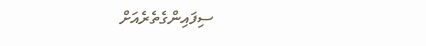ސިފައިންގެތެރެއަށް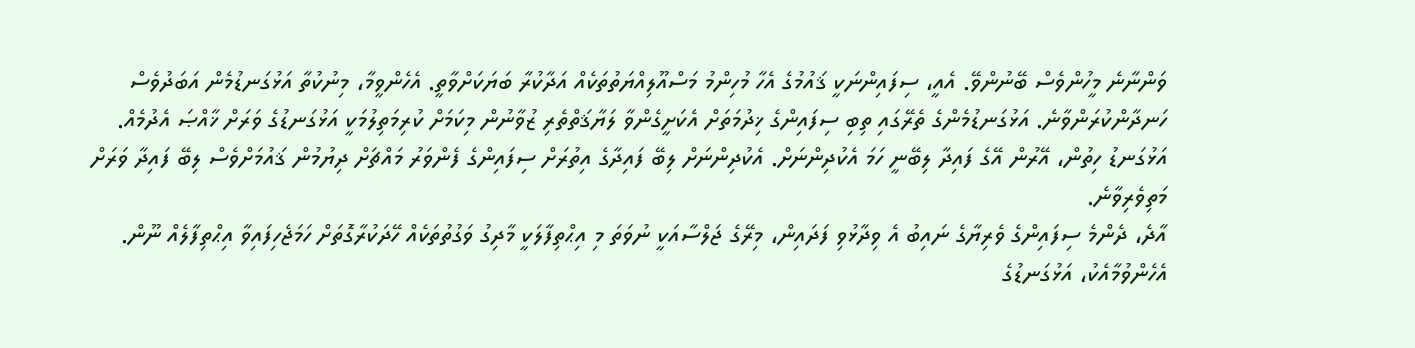ވަންނާނެ މީހުންވެސް ބޭނުންވޭ. އެއީ، ސިފައިންނަކީ ޤައުމުގެ އެހާ މުހިންމު މަސްއޫލިއްޔަތުތަކެއް އަދާކުރާ ބަޔަކަށްވާތީ. އެހެންވީމާ، މިނުކުތާ އަޅުގަނޑުމެން އަބަދުވެސް ހަނދާންކުރަންވާނެ. އަޅުގަނޑުމެންގެ ތެރޭގައި ތިބި ސިފައިންގެ ޚިދުމަތަށް އެކަށީގެންވާ ލަޔާޤަތްތެރި ޒުވާނުން މިކަމަށް ކުރިމަތިލުމަކީ އަޅުގަނޑުގެ ވަރަށް ޚާއްޞަ އެދުމެއް. އަޅުގަނޑު ހިތުން، އޭރުން އޭގެ ފައިދާ ލިބޭނީ ހަމަ އެކުދިންނަށް. އެކުދިންނަށް ލިބޭ ފައިދާގެ އިތުރަށް ސިފައިންގެ ފެންވަރު މައްޗަށް ދިޔުމުން ޤައުމަށްވެސް ލިބޭ ފައިދާ ވަރަށް މަތިވެރިވާނެ.
އާދެ، ދެންމެ ސިފައިންގެ ވެރިޔާގެ ނައިބު އެ ވިދާޅުވި ފަދައިން، މިރޭގެ ޖަލްސާއަކީ ނުވަތަ މި އިޙްތިފާލަކީ މާދިގު ވަގުތުތަކެއް ހޭދަކުރާގޮތަށް ހަމަޖެހިފައިވާ އިޙްތިފާލެއް ނޫން. އެހެންވުމާއެކު، އަޅުގަނޑުގެ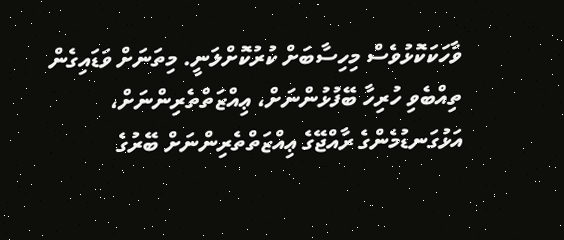ވާހަކަކޮޅުވެސް މިހިސާބަށް ކުރުކޮށްލަނީ. މިތަނަށް ވަޑައިގެން ތިއްބެވި ހުރިހާ ބޭފުޅުންނަށް، ޢިއްޒަތްތެރިންނަށް، އަޅުގަނޑުމެންގެ ރާއްޖޭގެ ޢިއްޒަތްތެރިންނަށް ބޭރުގެ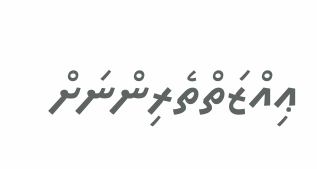ޢިއްޒަތްތެރިންނަށް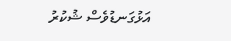އަޅުގަނޑުވެސް ޝުކުރު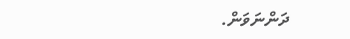ދަންނަވަން.